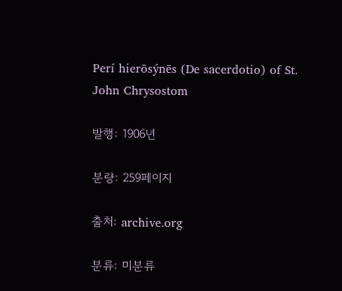Perí hierōsýnēs (De sacerdotio) of St. John Chrysostom

발행: 1906년

분량: 259페이지

출처: archive.org

분류: 미분류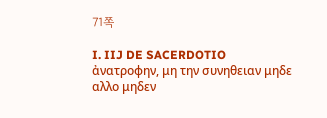71쪽

I. IIJ DE SACERDOTIO ἀνατροφην, μη την συνηθειαν μηδε αλλο μηδεν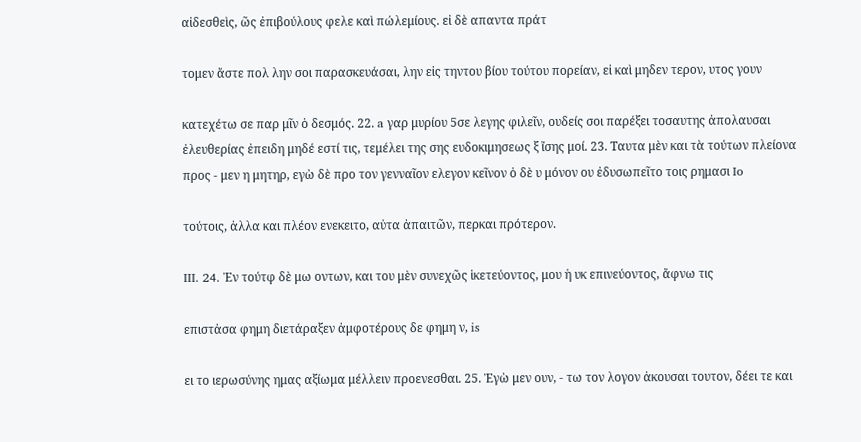αἰδεσθεὶς, ῶς ἐπιβούλους φελε καὶ πώλεμίους. εἰ δὲ απαντα πράτ

τομεν ἄστε πολ λην σοι παρασκευάσαι, λην εἰς τηντου βίου τούτου πορείαν, εἰ καὶ μηδεν τερον, υτος γουν

κατεχέτω σε παρ μῖν ὁ δεσμός. 22. a γαρ μυρίου 5σε λεγης φιλεῖν, ουδείς σοι παρέξει τοσαυτης ἀπολαυσαι ἐλευθερίας ἐπειδη μηδέ εστί τις, τεμέλει της σης ευδοκιμησεως ξ ἴσης μοί. 23. Ταυτα μὲν και τὰ τούτων πλείονα προς - μεν η μητηρ, εγὼ δὲ προ τον γενναῖον ελεγον κεῖνον ὁ δὲ υ μόνον ου ἐδυσωπεῖτο τοις ρημασι Io

τούτοις, ἀλλα και πλέον ενεκειτο, αὐτα ἀπαιτῶν, περκαι πρότερον.

III. 24. Ἐν τούτφ δὲ μω οντων, και του μὲν συνεχῶς ἱκετεύοντος, μου ἡ υκ επινεύοντος, ἄφνω τις

επιστἀσα φημη διετάραξεν ἀμφοτέρους δε φημη ν, is

ει το ιερωσύνης ημας αξίωμα μέλλειν προενεσθαι. 25. Ἐγὼ μεν ουν, - τω τον λογον ἀκουσαι τουτον, δέει τε και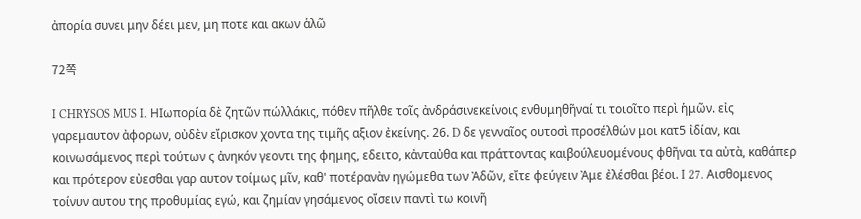ἀπορία συνει μην δέει μεν, μη ποτε και ακων ἁλῶ

72쪽

I CHRYSOS MUS I. HIωπορία δὲ ζητῶν πώλλάκις, πόθεν πῆλθε τοῖς ἀνδράσινεκείνοις ενθυμηθῆναί τι τοιοῖτο περὶ ἡμῶν. εἰς γαρεμαυτον ἀφορων, οὐδὲν εἴρισκον χοντα της τιμῆς αξιον ἐκείνης. 26. D δε γενναῖος ουτοσὶ προσέλθών μοι κατ5 ἰδίαν, και κοινωσάμενος περὶ τούτων ς ἀνηκόν γεοντι της φημης, εδειτο, κἀνταὐθα και πράττοντας καιβούλευομένους φθῆναι τα αὐτὰ, καθάπερ και πρότερον εὐεσθαι γαρ αυτον τοίμως μῖν, καθ' ποτέρανὰν ηγώμεθα των Ἀδῶν, εἴτε φεύγειν Ἀμε ἐλέσθαι βέοι. I 27. Αισθομενος τοίνυν αυτου της προθυμίας εγώ, και ζημίαν γησάμενος οἴσειν παντὶ τω κοινῆ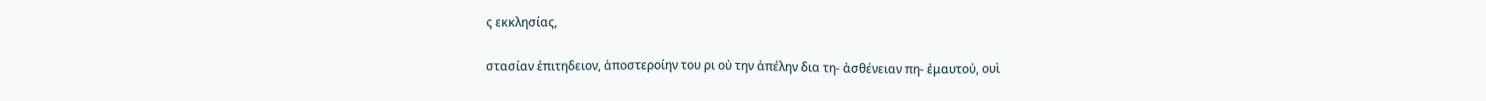ς εκκλησίας,

στασίαν ἐπιτηδειον, ἀποστεροίην του ρι οὐ την ἀπέλην δια τη- ἀσθένειαν πη- ἐμαυτοὐ, ουὶ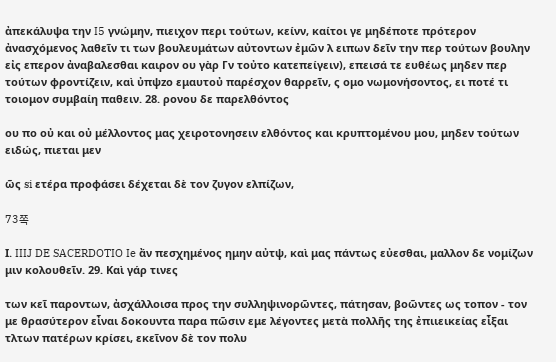ἀπεκάλυψα την I5 γνώμην, πιειχον περι τούτων, κείνν, καίτοι γε μηδέποτε πρότερον ἀνασχόμενος λαθεῖν τι των βουλευμάτων αὐτοντων ἐμῶν λ ειπων δεῖν την περ τούτων βουλην εἰς επερον ἀναβαλεσθαι καιρον ου γὰρ Γν τοὐτο κατεπείγειν), επεισά τε ευθέως μηδεν περ τούτων φροντίζειν, καὶ ὐπψzo εμαυτοὐ παρέσχον θαρρεῖν, ς ομο νωμονήσοντος, ει ποτέ τι τοιομον συμβαίη παθειν. 28. ρονου δε παρελθόντος

ου πο οὐ και οὐ μέλλοντος μας χειροτονησειν ελθόντος και κρυπτομένου μου, μηδεν τούτων ειδώς, πιεται μεν

ῶς si ετέρα προφάσει δέχεται δὲ τον ζυγον ελπίζων,

73쪽

Ι. IIIJ DE SACERDOTIO Ie ἄν πεσχημένος ημην αὐτψ, καὶ μας πάντως εὐεσθαι, μαλλον δε νομίζων μιν κολουθεῖν. 29. Καὶ γάρ τινες

των κεῖ παροντων, ἀσχάλλοισα προς την συλληψινορῶντες, πάτησαν, βοῶντες ως τοπον - τον με θρασύτερον εἶναι δοκουντα παρα πῶσιν εμε λέγοντες μετὰ πολλῆς της ἐπιιεικείας εἶξαι τλτων πατέρων κρίσει, εκεῖνον δὲ τον πολυ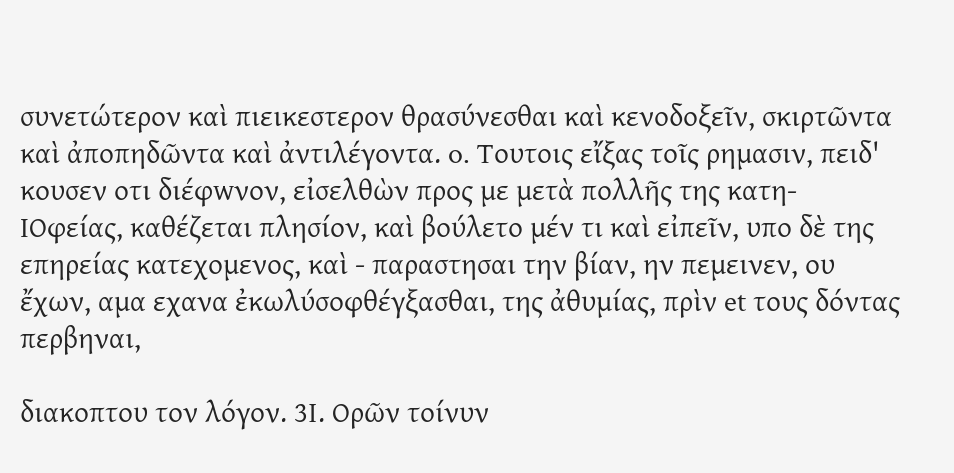συνετώτερον καὶ πιεικεστερον θρασύνεσθαι καὶ κενοδοξεῖν, σκιρτῶντα καὶ ἀποπηδῶντα καὶ ἀντιλέγοντα. o. Τουτοις εἴξας τοῖς ρημασιν, πειδ' κουσεν οτι διέφwνον, εἰσελθὼν προς με μετὰ πολλῆς της κατη- IOφείας, καθέζεται πλησίον, καὶ βούλετο μέν τι καὶ εἰπεῖν, υπο δὲ της επηρείας κατεχομενος, καὶ - παραστησαι την βίαν, ην πεμεινεν, ου ἔχων, αμα εχανα ἐκωλύσοφθέγξασθαι, της ἀθυμίας, πρὶν et τους δόντας περβηναι,

διακοπτου τον λόγον. 3Ι. Ορῶν τοίνυν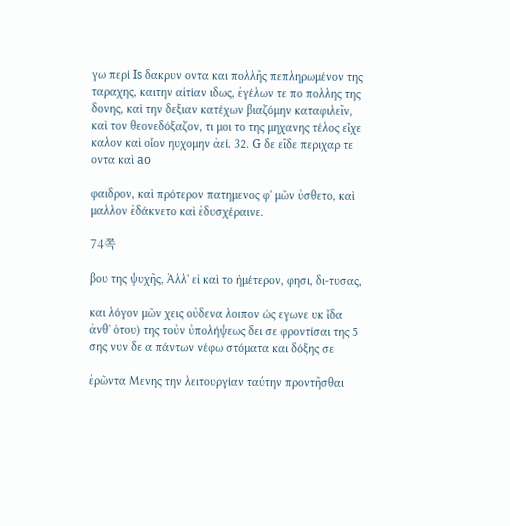γω περί Is δακρυν οντα και πολλῆς πεπληρωμένον της ταραχης, καιτην αἰτίαν ιδως, ἐγέλων τε πο πολλης της δονης, καὶ την δεξιαν κατέχων βιαζόμην καταφιλεῖν, καὶ τον θεονεδόξαζον, τι μοι το της μηχανης τέλος εἶχε καλον καὶ οἷον ηυχομην ἀεί. 32. G δε εῖδε περιχαρ τε οντα καὶ ao

φαιδρον, καὶ πρότερον πατημενος φ' μῶν ὐσθετο, καὶ μαλλον ἐδάκνετο καὶ ἐδυσχέραινε.

74쪽

βου της ψυχῆς, Ἀλλ' εἰ καὶ το ἡμέτερον, φησι, δι-τυσας,

και λόγον μῶν χεις οὐδενα λοιπον ώς εγωνε υκ ἶδα ἀνθ' ὁτου) της τοὐν ὐπολήψεως δει σε φροντίσαι της 5 σης νυν δε α πάντων νέφω στόματα και δόξης σε

ἐρῶντα Μενης την λειτουργίαν ταύτην προντῆσθαι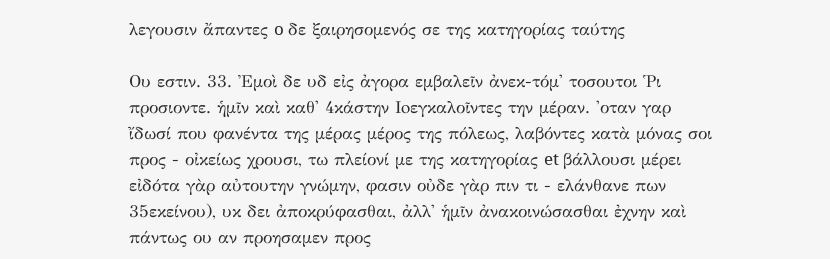λεγουσιν ἄπαντες o δε ξαιρησομενός σε της κατηγορίας ταύτης

Ου εστιν. 33. Ἐμοὶ δε υδ εἰς ἀγορα εμβαλεῖν ἀνεκ-τόμ' τοσουτοι Ῥι προσιοντε. ἡμῖν καὶ καθ' 4κάστην Ioεγκαλοῖντες την μέραν. 'οταν γαρ ἴδωσί που φανέντα της μέρας μέρος της πόλεως, λαβόντες κατὰ μόνας σοι προς - οἰκείως χρουσι, τω πλείονί με της κατηγορίας et βάλλουσι μέρει εἰδότα γὰρ αὐτουτην γνώμην, φασιν οὐδε γὰρ πιν τι - ελάνθανε πων 35εκείνου), υκ δει ἀποκρύφασθαι, ἀλλ' ἡμῖν ἀνακοινώσασθαι ἐχνην καὶ πάντως ου αν προησαμεν προς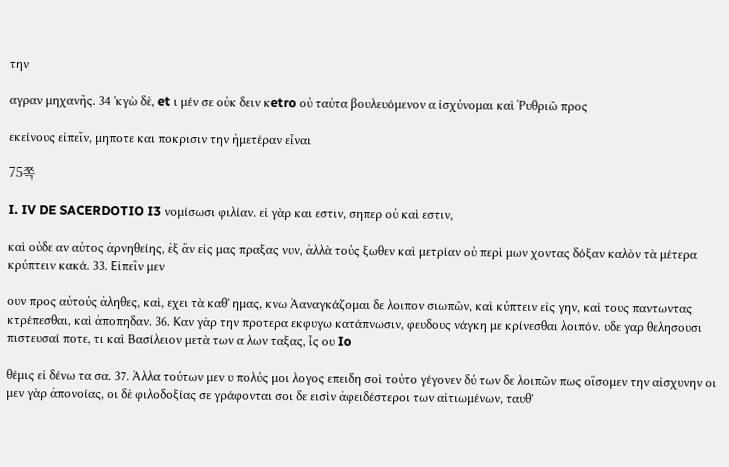την

αγραν μηχανῆς. 34 'κγὼ δὲ, et ι μέν σε οὐκ δειν κetro οὐ ταὐτα βουλευόμενον α ἰσχύνομαι καὶ Ῥυθριῶ προς

εκείνους εἰπεῖν, μηποτε και ποκρισιν την ἡμετέραν εἶναι

75쪽

I. IV DE SACERDOTIO I3 νομίσωσι φιλίαν. εἰ γὰρ και εστιν, σηπερ οὐ καὶ εστιν,

καὶ οὐδε αν αὐτος ἀρνηθείης, ἐξ ἄν εἰς μας πραξας νυν, ἀλλὰ τοὐς ξωθεν καὶ μετρίαν οὐ περὶ μων χοντας δόξαν καλὸν τὰ μέτερα κρύπτειν κακά. 33. Εἰπεῖν μεν

ουν προς αὐτούς ἀληθες, καὶ, εχει τὰ καθ' ημας, κνω Ἀαναγκάζομαι δε λοιπον σιωπῶν, καὶ κύπτειν εἰς γην, καὶ τους παντωντας κτρέπεσθαι, καὶ ἀποπηδαν. 36. Καν γὰρ την προτερα εκφυγω κατάπνωσιν, φευδους νάγκη με κρίνεσθαι λοιπόν. υδε γαρ θελησουσι πιστευσαί ποτε, τι καὶ Βασίλειον μετὰ των α λων ταξας, ἷς ου Io

θέμις εἰ δένω τα σα. 37. Ἀλλα τούτων μεν υ πολύς μοι λογος επειδη σοὶ τοὐτο γέγονεν δύ των δε λοιπῶν πως οἴσομεν την αἰσχυνην οι μεν γὰρ ἀπονοίας, οι δὲ φιλοδοξίας σε γράφονται σοι δε εισὶν ἀφειδέστεροι των αἰτιωμένων, ταυθ'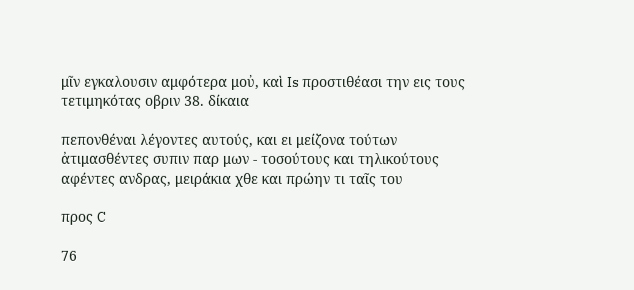μῖν εγκαλουσιν αμφότερα μοὐ, καὶ Is προστιθέασι την εις τους τετιμηκότας οβριν 38. δίκαια

πεπονθέναι λέγοντες αυτούς, και ει μείζονα τούτων ἀτιμασθέντες συπιν παρ μων - τοσούτους και τηλικούτους αφέντες ανδρας, μειράκια χθε και πρώην τι ταῖς του

προς C

76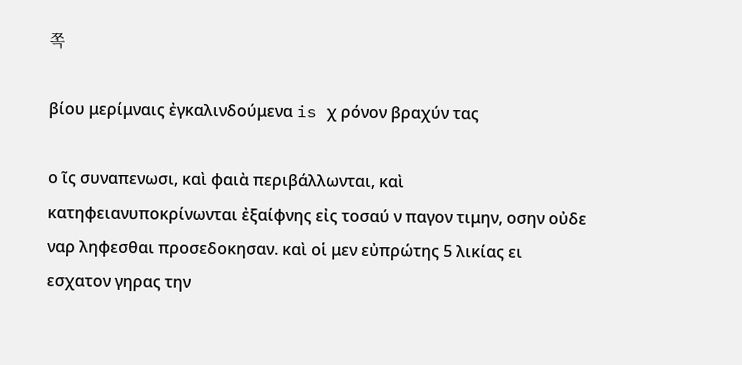쪽

βίου μερίμναις ἐγκαλινδούμενα is χ ρόνον βραχύν τας

ο ῖς συναπενωσι, καὶ φαιὰ περιβάλλωνται, καὶ κατηφειανυποκρίνωνται ἐξαίφνης εἰς τοσαύ ν παγον τιμην, οσην οὐδε ναρ ληφεσθαι προσεδοκησαν. καὶ οἱ μεν εὐπρώτης 5 λικίας ει εσχατον γηρας την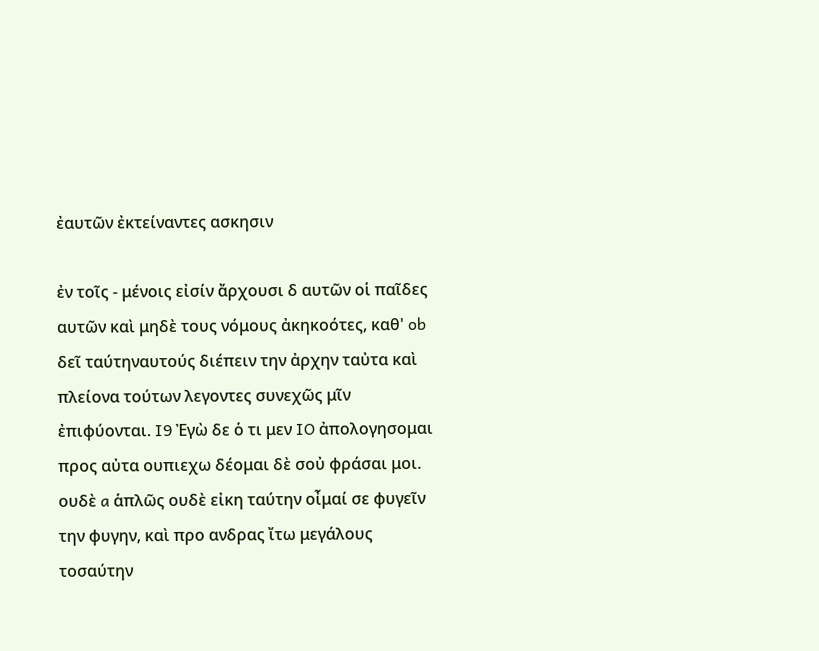ἐαυτῶν ἐκτείναντες ασκησιν

ἐν τοῖς - μένοις εἰσίν ἄρχουσι δ αυτῶν οἱ παῖδες αυτῶν καὶ μηδὲ τους νόμους ἀκηκοότες, καθ' ob δεῖ ταύτηναυτούς διέπειν την ἀρχην ταὐτα καὶ πλείονα τούτων λεγοντες συνεχῶς μῖν ἐπιφύονται. I9 Ἐγὼ δε ὁ τι μεν IO ἀπολογησομαι προς αὐτα ουπιεχω δέομαι δὲ σοὐ φράσαι μοι. ουδὲ a ἁπλῶς ουδὲ εἰκη ταύτην οἶμαί σε φυγεῖν την φυγην, καὶ προ ανδρας ἴτω μεγάλους τοσαύτην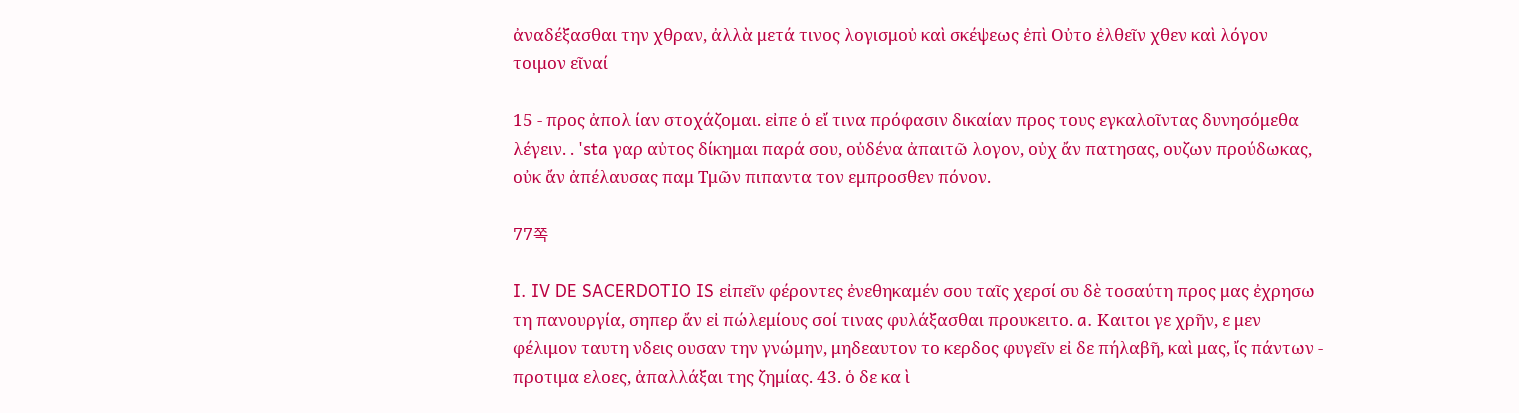ἀναδέξασθαι την χθραν, ἀλλὰ μετά τινος λογισμοὐ καὶ σκέψεως ἐπὶ Οὐτο ἐλθεῖν χθεν καὶ λόγον τοιμον εῖναί

15 - προς ἀπολ ίαν στοχάζομαι. εἰπε ὁ εἴ τινα πρόφασιν δικαίαν προς τους εγκαλοῖντας δυνησόμεθα λέγειν. . 'sta γαρ αὐτος δίκημαι παρά σου, οὐδένα ἀπαιτῶ λογον, οὐχ ἄν πατησας, ουζων προύδωκας, οὐκ ἄν ἀπέλαυσας παμ Τμῶν πιπαντα τον εμπροσθεν πόνον.

77쪽

I. IV DE SACERDOTIO IS εἰπεῖν φέροντες ἐνεθηκαμέν σου ταῖς χερσί συ δὲ τοσαύτη προς μας ἐχρησω τη πανουργία, σηπερ ἄν εἰ πώλεμίους σοί τινας φυλάξασθαι προυκειτο. a. Καιτοι γε χρῆν, ε μεν φέλιμον ταυτη νδεις ουσαν την γνώμην, μηδεαυτον το κερδος φυγεῖν εἰ δε πήλαβῆ, καὶ μας, ἴς πάντων - προτιμα ελοες, ἀπαλλάξαι της ζημίας. 43. ὁ δε κα ὶ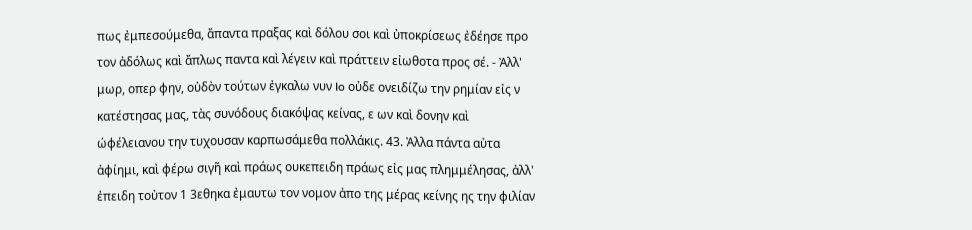πως ἐμπεσούμεθα, ἄπαντα πραξας καὶ δόλου σοι καὶ ὐποκρίσεως ἐδέησε προ τον ἀδόλως καὶ ἄπλως παντα καὶ λέγειν καὶ πράττειν εἰωθοτα προς σέ. - Ἀλλ' μωρ, οπερ φην, οὐδὸν τούτων ἐγκαλω νυν Io οὐδε ονειδίζω την ρημίαν εἰς ν κατέστησας μας, τὰς συνόδους διακόψας κείνας, ε ων καὶ δονην καὶ ώφέλειανου την τυχουσαν καρπωσάμεθα πολλάκις. 43. Ἀλλα πάντα αὐτα ἀφίημι, καὶ φέρω σιγῆ καὶ πράως ουκεπειδη πράως εἰς μας πλημμέλησας, ἀλλ' ἐπειδη τοὐτον 1 3εθηκα ἐμαυτω τον νομον ἀπο της μέρας κείνης ης την φιλίαν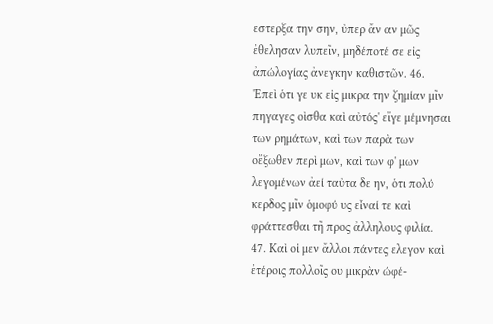εστερξα την σην, ὐπερ ἄν αν μῶς ἐθελησαν λυπεῖν, μηδέποτέ σε εἰς ἀπώλογίας ἀνεγκην καθιστῶν. 46. 'Επεὶ ὁτι γε υκ εἰς μικρα την ζημίαν μῖν πηγαγες οὶσθα καὶ αὐτός' εἴγε μέμνησαι των ρημάτων, καὶ των παρὰ των oἔξωθεν περὶ μων, καὶ των φ' μων λεγομένων ἀεί ταὐτα δε ην, ὁτι πολύ κερδος μῖν ὁμοφύ υς εἶναί τε καὶ φράττεσθαι τῆ προς ἀλληλους φιλία. 47. Καὶ οἱ μεν ἄλλοι πάντες ελεγον καὶ ἐτέροις πολλοῖς ου μικρὰν ώφέ-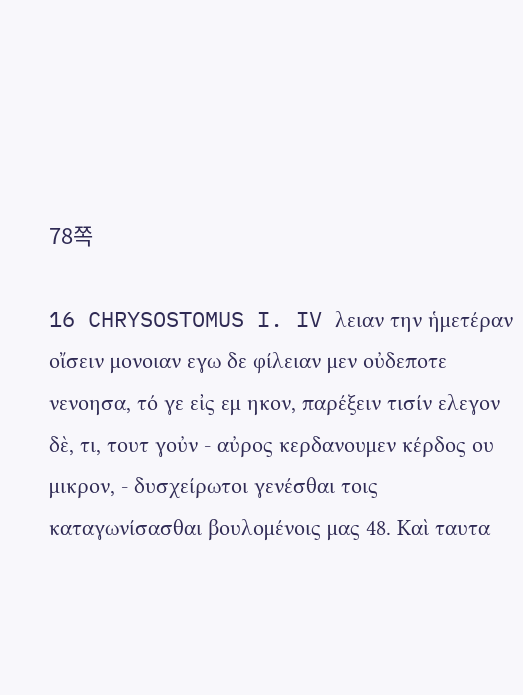78쪽

16 CHRYSOSTOMUS I. IV λειαν την ἡμετέραν οἴσειν μονοιαν εγω δε φίλειαν μεν οὐδεποτε νενοησα, τό γε εἰς εμ ηκον, παρέξειν τισίν ελεγον δὲ, τι, τουτ γοὐν - αὐρος κερδανουμεν κέρδος ου μικρον, - δυσχείρωτοι γενέσθαι τοις καταγωνίσασθαι βουλομένοις μας 48. Καὶ ταυτα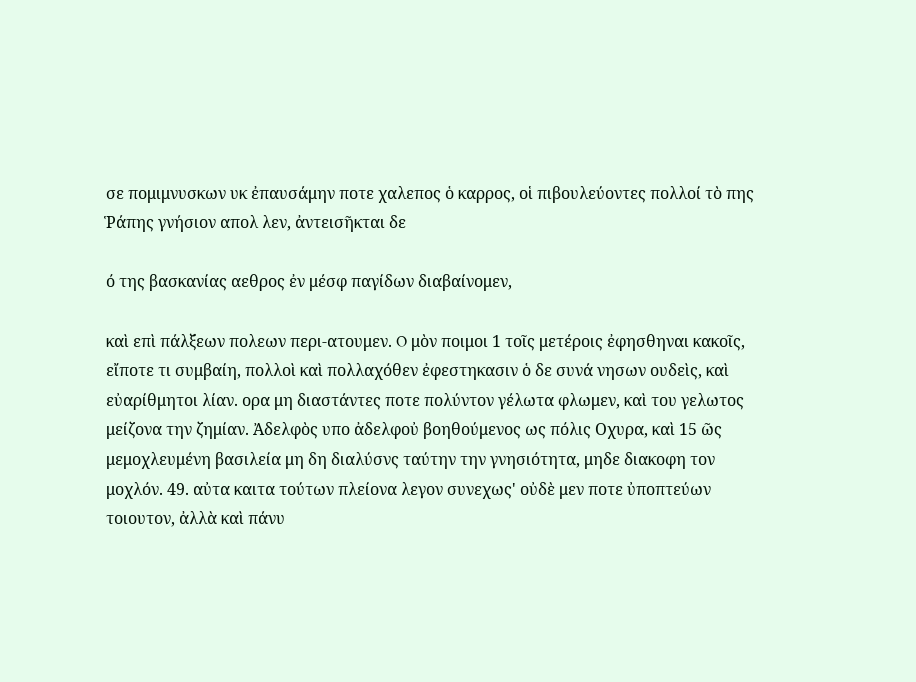σε πομιμνυσκων υκ ἐπαυσάμην ποτε χαλεπος ὁ καρρος, οἱ πιβουλεύοντες πολλοί τὸ πης Ῥάπης γνήσιον απολ λεν, ἀντεισῆκται δε

ό της βασκανίας αεθρος ἐν μέσφ παγίδων διαβαίνομεν,

καὶ επὶ πάλξεων πολεων περι-ατουμεν. O μὸν ποιμοι 1 τοῖς μετέροις ἐφησθηναι κακοῖς, εἴποτε τι συμβαίη, πολλοὶ καὶ πολλαχόθεν ἐφεστηκασιν ὁ δε συνά νησων ουδεὶς, καὶ εὐαρίθμητοι λίαν. ορα μη διαστάντες ποτε πολύντον γέλωτα φλωμεν, καὶ του γελωτος μείζονα την ζημίαν. Ἀδελφὸς υπο ἀδελφοὐ βοηθούμενος ως πόλις Οχυρα, καὶ 15 ῶς μεμοχλευμένη βασιλεία μη δη διαλύσνς ταύτην την γνησιότητα, μηδε διακοφη τον μοχλόν. 49. αὐτα καιτα τούτων πλείονα λεγον συνεχως' οὐδὲ μεν ποτε ὐποπτεύων τοιουτον, ἀλλὰ καὶ πάνυ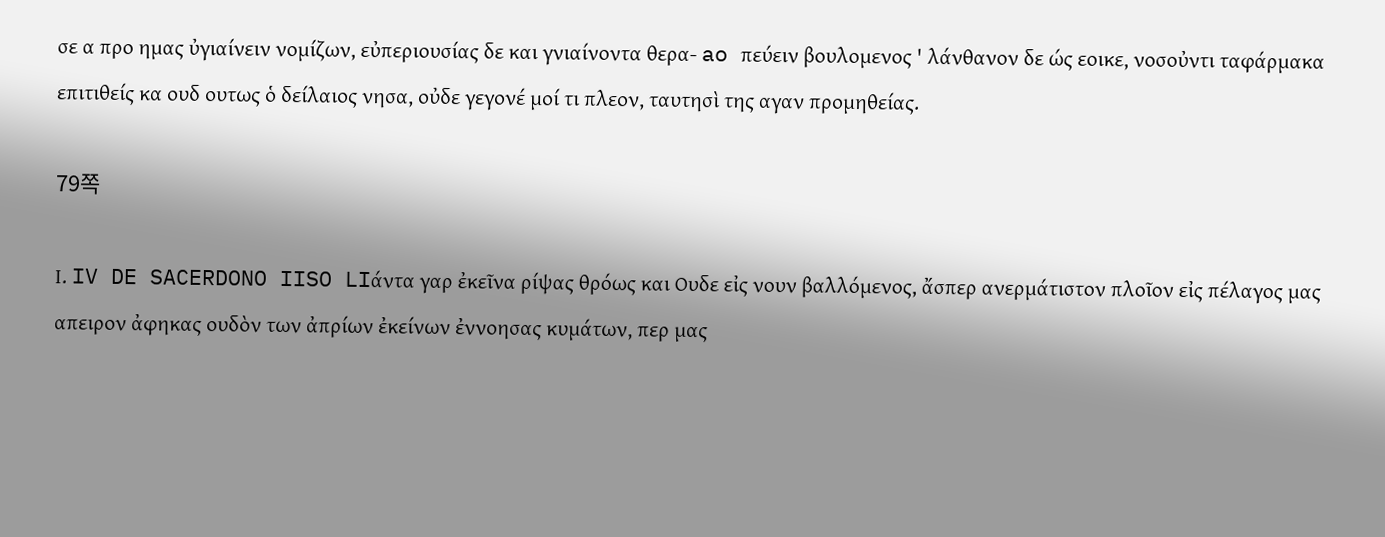σε α προ ημας ὐγιαίνειν νομίζων, εὐπεριουσίας δε και γνιαίνοντα θερα- ao πεύειν βουλομενος ' λάνθανον δε ώς εοικε, νοσοὐντι ταφάρμακα επιτιθείς κα ουδ ουτως ὁ δείλαιος νησα, οὐδε γεγονέ μοί τι πλεον, ταυτησὶ της αγαν προμηθείας.

79쪽

Ι. IV DE SACERDONO IISO LIάντα γαρ ἐκεῖνα ρίψας θρόως και Ουδε εἰς νουν βαλλόμενος, ἄσπερ ανερμάτιστον πλοῖον εἰς πέλαγος μας απειρον ἀφηκας ουδὸν των ἀπρίων ἐκείνων ἐννοησας κυμάτων, περ μας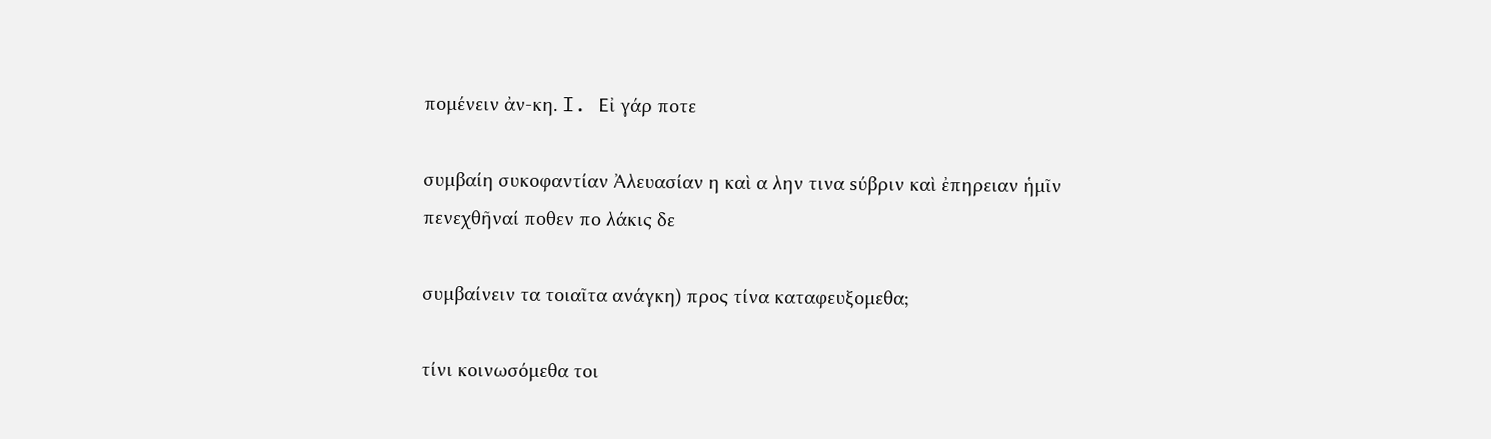πομένειν ἀν-κη. I. Εἰ γάρ ποτε

συμβαίη συκοφαντίαν Ἀλευασίαν η καὶ α λην τινα sύβριν καὶ ἐπηρειαν ἡμῖν πενεχθῆναί ποθεν πο λάκις δε

συμβαίνειν τα τοιαῖτα ανάγκη) προς τίνα καταφευξομεθα;

τίνι κοινωσόμεθα τοι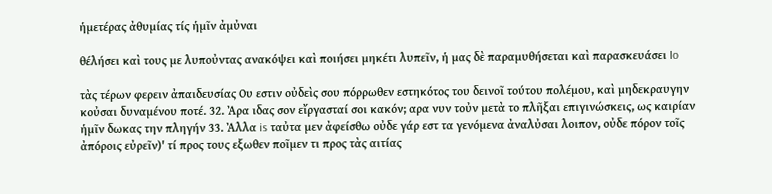ἡμετέρας ἀθυμίας τίς ἡμῖν ἀμὐναι

θέλήσει καὶ τους με λυποὐντας ανακόψει καὶ ποιήσει μηκέτι λυπεῖν, ἡ μας δὲ παραμυθήσεται καὶ παρασκευάσει Io

τὰς τέρων φερειν ἀπαιδευσίας Ου εστιν οὐδεὶς σου πόρρωθεν εστηκότος του δεινοῖ τούτου πολέμου, καὶ μηδεκραυγην κοὐσαι δυναμένου ποτέ. 32. Ἀρα ιδας σον εἴργασταί σοι κακόν; αρα νυν τοὐν μετὰ το πλῆξαι επιγινώσκεις, ως καιρίαν ἡμῖν δωκας την πληγήν 33. Ἀλλα is ταὐτα μεν ἀφείσθω οὐδε γάρ εστ τα γενόμενα ἀναλὐσαι λοιπον, οὐδε πόρον τοῖς ἀπόροις εὐρεῖν)' τί προς τους εξωθεν ποῖμεν τι προς τὰς αιτίας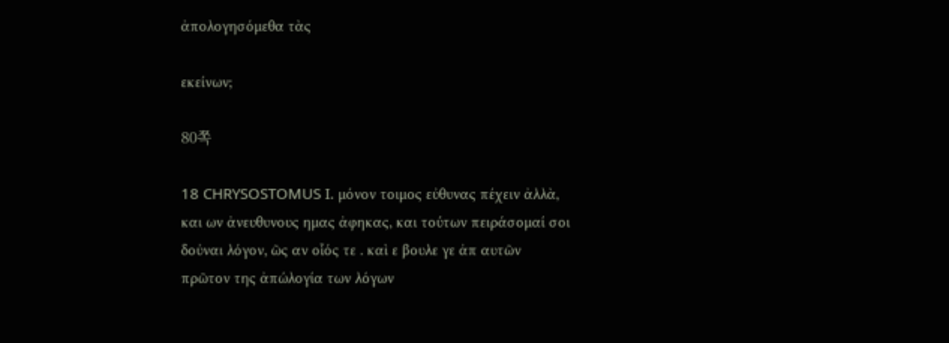ἀπολογησόμεθα τὰς

εκείνων;

80쪽

18 CHRYSOSTOMUS I. μόνον τοιμος εὐθυνας πέχειν ἀλλὰ, και ων ἀνευθυνους ημας ἀφηκας, και τούτων πειράσομαί σοι δοὐναι λόγον, ῶς αν οἷός τε . καὶ ε βουλε γε ἀπ αυτῶν πρῶτον της ἀπώλογία των λόγων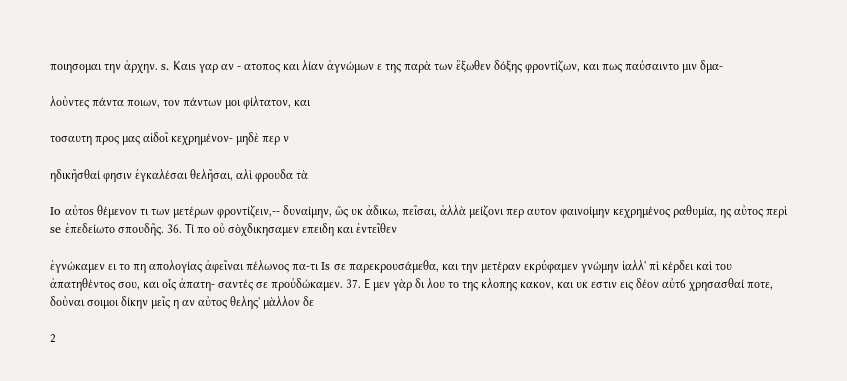ποιησομαι την ἀρχην. s. Καιs γαρ αν - ατοπος και λίαν ἀγνώμων ε της παρὰ των ἔξωθεν δόξης φροντίζων, και πως παύσαιντο μιν δμα-

λοὐντες πάντα ποιων, τον πάντων μοι φίλτατον, και

τοσαυτη προς μας αἰδοῖ κεχρημένον- μηδὲ περ ν

ηδικῆσθαί φησιν ἐγκαλέσαι θελῆσαι, αλὶ φρουδα τὰ

Io αὐτos θέμενον τι των μετέρων φροντίζειν,-- δυναίμην, ῶς υκ ἀδικω, πεῖσαι, ἀλλὰ μείζονι περ αυτον φαινοίμην κεχρημένος ραθυμία, ης αὐτος περὶ se ἐπεδείωτο σπουδῆς. 36. Τί πο οὐ σὸχδικησαμεν επειδη και ἐντεῖθεν

ἐγνώκαμεν ει το πη απολογίας ἀφεῖναι πέλωνος πα-τι Is σε παρεκρουσάμεθα, και την μετέραν εκρύφαμεν γνώμην ἰαλλ' πὶ κέρδει καὶ του ἀπατηθέντος σου, και οἷς ἀπατη- σαντές σε προὐδώκαμεν. 37. Ε μεν γὰρ δι λου το της κλοπης κακον, και υκ εστιν εις δέον αὐτ6 χρησασθαί ποτε, δοὐναι σοιμοι δίκην μεῖς η αν αὐτος θελης' μὰλλον δε

2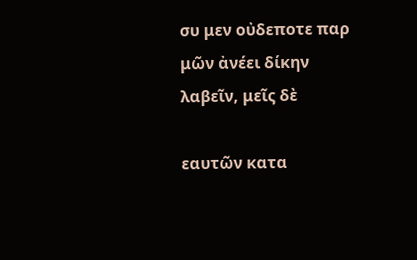συ μεν οὐδεποτε παρ μῶν ἀνέει δίκην λαβεῖν, μεῖς δὲ

εαυτῶν κατα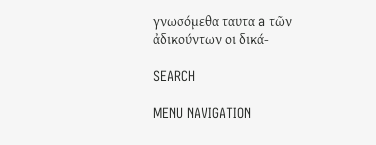γνωσόμεθα ταυτα a τῶν ἀδικούντων οι δικά-

SEARCH

MENU NAVIGATION